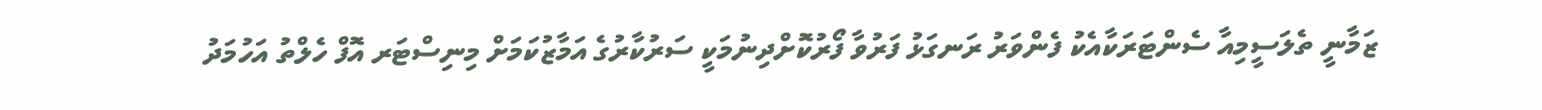ޒަމާނީ ތެލަސީމިއާ ސެންޓަރަކާއެކު ފެންވަރު ރަނގަޅު ފަރުވާ ފޯރުކޮށްދިނުމަކީ ސަރުކާރުގެ އަމާޒުކަމަށް މިނިސްޓަރ އޮފް ހެލްތު އަހުމަދު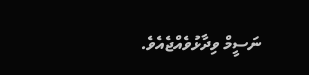ނަސީމް ވިދާޅުވެއްޖެއެވެ.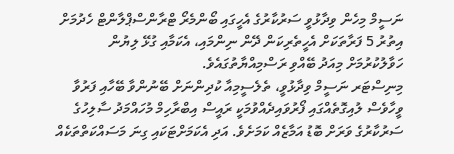ނަސީމް މިހެން ވިދާޅުވީ ސަރުކާރުގެ އެހީގައި ބޯންމެރޯ ޓްރާންސްޕްލާންޓް ހެދުމަށް އިތުރު 5 ފަރާތަކަށް އެހީތެރިކަން ދޭން ނިންމައި، އެކަމާއި ގުޅޭ ލިޔުން ހަވާލުކުރުމަށް މިއަދު ބޭއްވި ރަސްމިއްޔާތުގައެވެ.
މިނިސްޓަރ ނަސީމް ވިދާޅުވީ، ތެލެސީމިއާ ކުދިންނަށް ބޭނުންވާ ބޭހާއި ފަރުވާ ވީހާވެސް ލުއިގޮތެއްގައި ފޯރުވައިދެއްވުމަކީ ރައީސް އިބްރާހިމް މުހައްމަދު ސާލިހުގެ ސަރުކާރުގެ ވަރަށް ބޮޑު އަމާޒެއް ކަމަށެވެ. އަދި އެކަމަށްޓަކައި ގިނަ މަސައްކަތްތަކެއް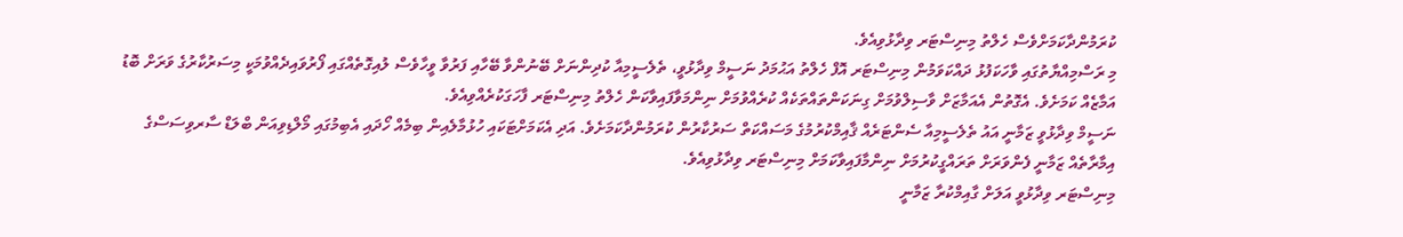ކުރަމުންދާކަމަށްވެސް ހެލްތު މިނިސްޓަރ ވިދާޅުވިއެވެ.
މި ރަސްމިއްޔާތުގައި ވާހަކަފުޅު ދައްކަވަމުން މިނިސްޓަރ އޮފް ހެލްތު އަޙުމަދު ނަސީމް ވިދާޅުވީ، ތެލެސީމިއާ ކުދިންނަށް ބޭނުންވާ ބޭހާއި ފަރުވާ ވީހާވެސް ލުއިގޮތެއްގައި ފޯރުވައިދެއްވުމަކީ މިސަރުކާރުގެ ވަރަށް ބޮޑު އަމާޒެއް ކަމަށެވެ. އެގޮތުން އެއަމާޒަށް ވާސިލްވުމަށް ގިނަކަންތައްތަކެއް ކުރެއްވުމަށް ނިންމަވާފައިވާކަން ހެލްތު މިނިސްޓަރ ފާހަގަކުރެއްވިއެވެ.
ނަސީމް ވިދާޅުވީ ޒަމާނީ އައު ތެލެސީމިއާ ސެންޓަރެއް ޤާއިމްކުރުމުގެ މަސައްކަތް ސަރުކާރުން ކުރަމުންދާކަމަށެވެ. އަދި އެކަމަށްޓަކައި ހުޅުމާލެއިން ބިމެއް ހޯދައި އެބިމުގައި މޯލްޑިވިއަން ބްލަޑް ސާރވިސަސްގެ އިމާރާތެއް ޒަމާނީ ފެންވަރަށް ތަރައްގީކުރުމަށް ނިންމާފައިވާކަމަށް މިނިސްޓަރ ވިދާޅުވިއެވެ.
މިނިސްޓަރ ވިދާޅުވީ އަލަށް ގާއިމްކުރާ ޒަމާނީ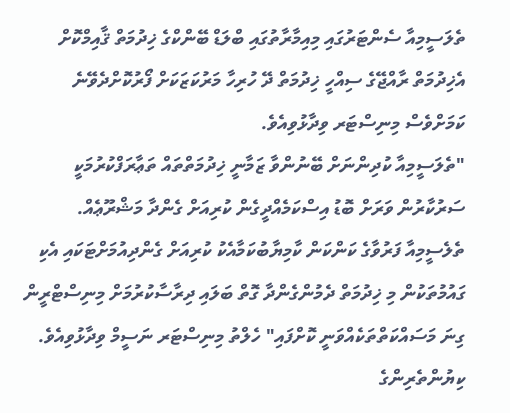ތެލަސީމިއާ ސެންޓަރުގައި މިއިމާރާތުގައި ބްލަޑް ބޭންކްގެ ޚިދުމަތް ޤާއިމްކޮށް އެޚިދުމަތް ރާއްޖޭގެ ސިއްހީ ޚިދުމަތް ދޭ ހުރިހާ މަރުކަޒަކަށް ފޯރުކޮށްދެވޭނެ ކަމަށްވެސް މިނިސްޓަރ ވިދާޅުވިއެވެ.
"ތެލަސީމިއާ ކުދިންނަށް ބޭނުންވާ ޒަމާނީ ޚިދުމަތްތައް ތަޢާރަފްކުރުމަކީ ސަރުކާރުން ވަރަށް ބޮޑު އިސްކަމެއްދީގެން ކުރިއަށް ގެންދާ މަޝްރޫޢެއް. ތެލެސީމިއާ ފަރުވާގެ ކަންކަން ކާމިޔާބުކަމާއެކު ކުރިއަށް ގެންދިއުމަށްޓަކައި އެކި ގައުމުތަކުން މި ޚިދުމަތް ދެމުންގެންދާ ގޮތް ބަލައި ދިރާސާކުރުމަށް މިނިސްޓްރީން ގިނަ މަސައްކަތްތަކެއްވަނީ ކޮށްފައި" ހެލްތު މިނިސްޓަރ ނަސީމް ވިދާޅުވިއެވެ.
ކިޔުންތެރިންގެ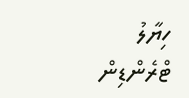ހިޔާލު
ޓްރެންޑިން